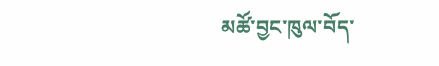མཚོ་བྱང་ཁུལ་བོད་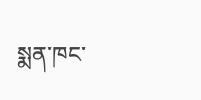སྨན་ཁང་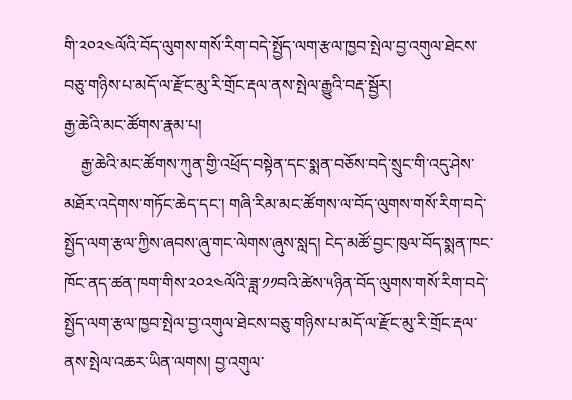གི་༢༠༢༤ལོའི་བོད་ལུགས་གསོ་རིག་བདེ་སྤྱོད་ལག་རྩལ་ཁྱབ་སྤེལ་བྱ་འགུལ་ཐེངས་བཅུ་གཉིས་པ་མདོ་ལ་རྫོང་མུ་རི་གྲོང་རྡལ་ནས་སྤེལ་རྒྱུའི་བརྡ་སྦྱོར།
རྒྱ་ཆེའི་མང་ཚོགས་རྣམ་པ།
    རྒྱ་ཆེའི་མང་ཚོགས་ཀུན་གྱི་འཕྲོད་བསྟེན་དང་སྨན་བཅོས་བདེ་སྲུང་གི་འདུ་ཤེས་མཐོར་འདེགས་གཏོང་ཆེད་དང་། གཞི་རིམ་མང་ཚོགས་ལ་བོད་ལུགས་གསོ་རིག་བདེ་སྤྱོད་ལག་རྩལ་ཀྱིས་ཞབས་ཞུ་གང་ལེགས་ཞུས་སླད། ངེད་མཚོ་བྱང་ཁུལ་བོད་སྨན་ཁང་ཁོང་ནད་ཚན་ཁག་གིས་༢༠༢༤ལོའི་ཟླ་༡༡བའི་ཚེས་༥ཉིན་བོད་ལུགས་གསོ་རིག་བདེ་སྤྱོད་ལག་རྩལ་ཁྱབ་སྤེལ་བྱ་འགུལ་ཐེངས་བཅུ་གཉིས་པ་མདོ་ལ་རྫོང་མུ་རི་གྲོང་རྡལ་ནས་སྤེལ་འཆར་ཡིན་ལགས། བྱ་འགུལ་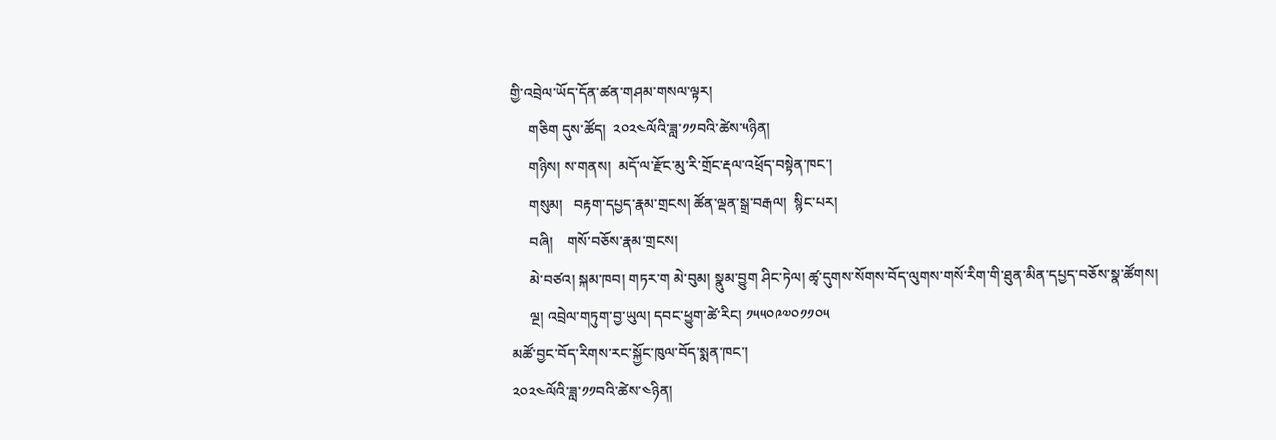གྱི་འབྲེལ་ཡོད་དོན་ཚན་གཤམ་གསལ་ལྟར།
     གཅིག དུས་ཚོད།  ༢༠༢༤ལོའི་ཟླ་༡༡བའི་ཚེས་༥ཉིན།
     གཉིས། ས་གནས།  མདོ་ལ་རྫོང་མུ་རི་གྲོང་རྡལ་འཕྲོད་བསྟེན་ཁང་།
     གསུམ།   བརྟག་དཔྱད་རྣམ་གྲངས། ཚོན་ལྡན་སྒྲ་བརྒལ།  སྙིང་པར།
     བཞི།    གསོ་བཅོས་རྣམ་གྲངས།
     མེ་བཙའ། སྐམ་ཁབ། གཏར་ག མེ་བུམ། སྣུམ་བྱུག ཤིང་ཏེལ། ཚྭ་དུགས་སོགས་བོད་ལུགས་གསོ་རིག་གི་ཐུན་མིན་དཔྱད་བཅོས་སྣ་ཚོགས།
     ལྔ། འབྲེལ་གཏུག་བྱ་ཡུལ། དབང་ཕྱུག་ཚེ་རིང། ༡༥༥༠༩༧༠༡༡༠༥
མཚོ་བྱང་བོད་རིགས་རང་སྐྱོང་ཁུལ་བོད་སྨན་ཁང་།
༢༠༢༤ལོའི་ཟླ་༡༡བའི་ཚེས་༤ཉིན།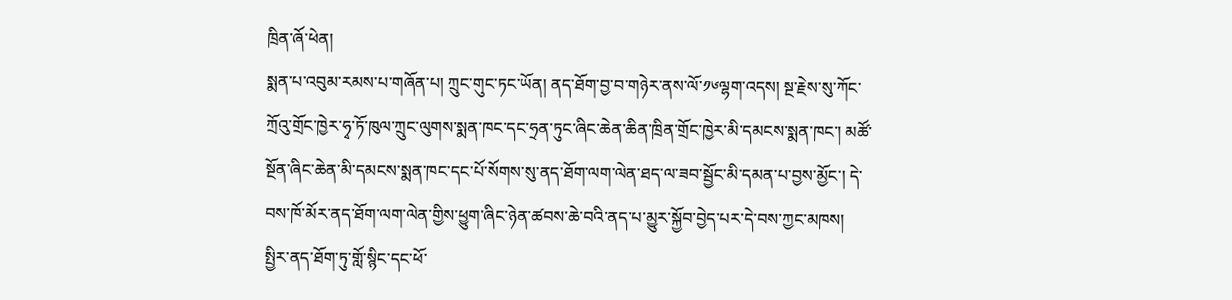ཁྲིན་ཞོ་ཕེན།
སྨན་པ་འབུམ་རམས་པ་གཞོན་པ། ཀྲུང་གུང་ཏང་ཡོན། ནད་ཐོག་བྱ་བ་གཉེར་ནས་ལོ་༡༦ལྷག་འདས། སྔ་རྗེས་སུ་ཀོང་ཀྲོའུ་གྲོང་ཁྱེར་ཧྭ་ཏོ་ཁུལ་ཀྲུང་ལུགས་སྨན་ཁང་དང་ཧྲན་ཏུང་ཞིང་ཆེན་ཆིན་ཁྲིན་གྲོང་ཁྱེར་མི་དམངས་སྨན་ཁང་། མཚོ་སྔོན་ཞིང་ཆེན་མི་དམངས་སྨན་ཁང་དང་པོ་སོགས་སུ་ནད་ཐོག་ལག་ལེན་ཐད་ལ་ཟབ་སྦྱོང་མི་དམན་པ་བྱས་མྱོང་། དེ་བས་ཁོ་མོར་ནད་ཐོག་ལག་ལེན་གྱིས་ཕྱུག་ཞིང་ཉེན་ཚབས་ཆེ་བའི་ནད་པ་མྱུར་སྐྱོབ་བྱེད་པར་དེ་བས་ཀྱང་མཁས། སྤྱིར་ནད་ཐོག་ཏུ་གློ་སྙིང་དང་ཕོ་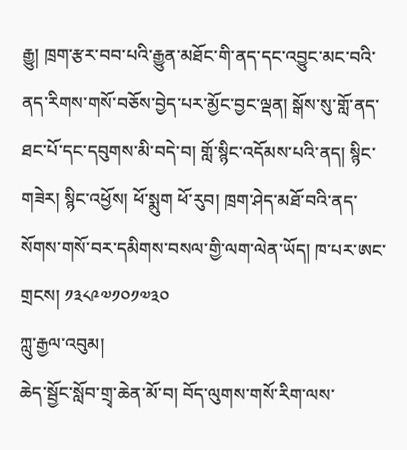རྒྱུ། ཁྲག་རྩར་བབ་པའི་རྒྱུན་མཐོང་གི་ནད་དང་འབྱུང་མང་བའི་ནད་རིགས་གསོ་བཅོས་བྱེད་པར་མྱོང་བྱང་ལྡན། སྒོས་སུ་གློ་ནད་ཐང་པོ་དང་དབུགས་མི་བདེ་བ། གློ་སྙིང་འདོམས་པའི་ནད། སྙིང་གཟེར། སྙིང་འཕྱོས། ཕོ་སྨུག ཕོ་རུབ། ཁྲག་ཤེད་མཐོ་བའི་ནད་སོགས་གསོ་བར་དམིགས་བསལ་གྱི་ལག་ལེན་ཡོད། ཁ་པར་ཨང་གྲངས། ༡༣༨༩༧༡༠༡༧༣༠
ཀླུ་རྒྱལ་འབུམ།
ཆེད་སྦྱོང་སློབ་གྲྭ་ཆེན་མོ་བ། བོད་ལུགས་གསོ་རིག་ལས་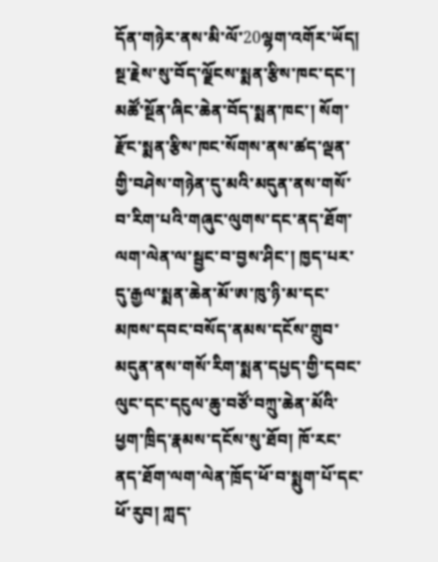དོན་གཉེར་ནས་མི་ལོ་20ལྷག་འགོར་ཡོད། སྔ་རྗེས་སུ་བོད་ལྗོངས་སྨན་རྩིས་ཁང་དང་། མཚོ་སྔོན་ཞིང་ཆེན་བོད་སྨན་ཁང་། སོག་རྫོང་སྨན་རྩིས་ཁང་སོགས་ནས་ཚད་ལྡན་གྱི་བཤེས་གཉེན་དུ་མའི་མདུན་ནས་གསོ་བ་རིག་པའི་གཞུང་ལུགས་དང་ནད་ཐོག་ལག་ལེན་ལ་སྦྱང་བ་བྱས་ཤིང་། ཁྱད་པར་དུ་རྒྱལ་སྨན་ཆེན་མོ་ཨ་ཁུ་ཉི་མ་དང་མཁས་དབང་བསོད་ནམས་དངོས་གྲུབ་མདུན་ནས་གསོ་རིག་སྨན་དཔྱད་གྱི་དབང་ལུང་དང་དངུལ་ཆུ་བཙོ་བཀྲུ་ཆེན་མོའི་ཕྱག་ཁྲིད་རྣམས་དངོས་སུ་ཐོབ། ཁོ་རང་ནད་ཐོག་ལག་ལེན་ཁྲོད་ཕོ་བ་སྨུག་པོ་དང་ཕོ་རུབ། ཀླད་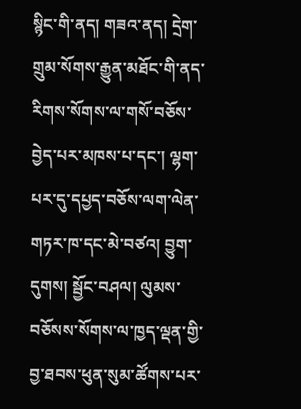སྙིང་གི་ནད། གཟའ་ནད། དྲེག་གྲུམ་སོགས་རྒྱུན་མཐོང་གི་ནད་རིགས་སོགས་ལ་གསོ་བཅོས་བྱེད་པར་མཁས་པ་དང་། ལྷག་པར་དུ་དཔྱད་བཅོས་ལག་ལེན་གཏར་ཁ་དང་མེ་བཙའ། བྱུག་དུགས། སྦྱོང་བཤལ། ལུམས་བཅོསས་སོགས་ལ་ཁྱད་ལྡན་གྱི་བྱ་ཐབས་ཕུན་སུམ་ཚོགས་པར་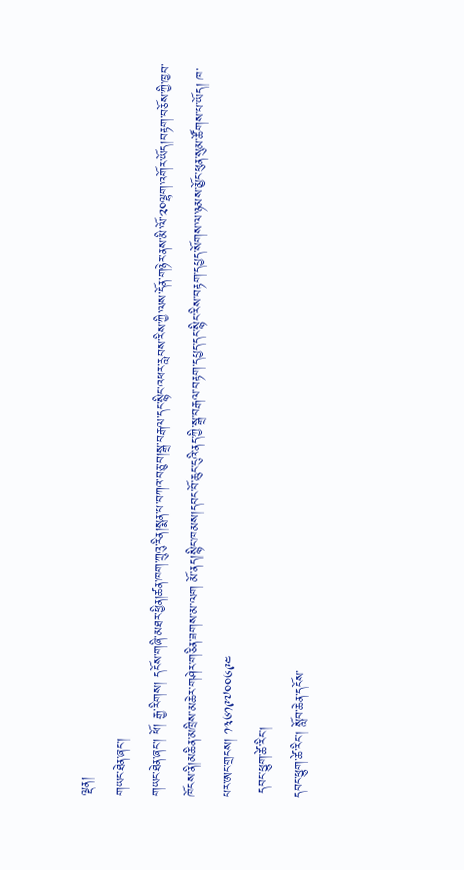ལྡན།
གཡང་ཐེན་ཞང་།
གཡང་ཐེན་ཞང་། ཕོ། རྒྱ་རིགས། དངོས་གཞི་མཐར་ཕྱིན།ཚན་ཁག་ཀྲུའུ་རིན།སྨན་པ་བཀའ་བཅུ་བ།སྒྲ་བརྒལ་དང་སྙིང་འཕར་རླབས་རིས་ཀྱི་ལས་དོན་གཉེར་ནས་མི་ལོ་༢༠ལྷག་འགོར་ཡོད།བརྟག་བཅོས་ཀྱི་ཁྱབ་ཁོངས་ནི།མཆིན་མཁྲིས་མཆེར་གཤེར་གཅིན་ཟགས་མ་ལག མོ་ནད།སྙིང་ཁམས།དབང་བོ་ཆུང་ངུའི་ནད་ཀྱི་སྒྲ་བརྒལ་བརྟག་དཔྱད་དང་སྙིང་རིས་བརྟག་དཔྱད་སོགས་ལ་ཉམས་མྱོང་ཕུན་སུམ་ཚོགས་པ་ཡོད། ཁ་པར་ཨང་གྲངས། ༡༣༦༡༩༧༠༠༦༩༤
 དབང་ཕྱུག་ཚེ་རིང།
དབང་ཕྱུག་ཚེ་རིང། སློབ་ཆེན་དངོས་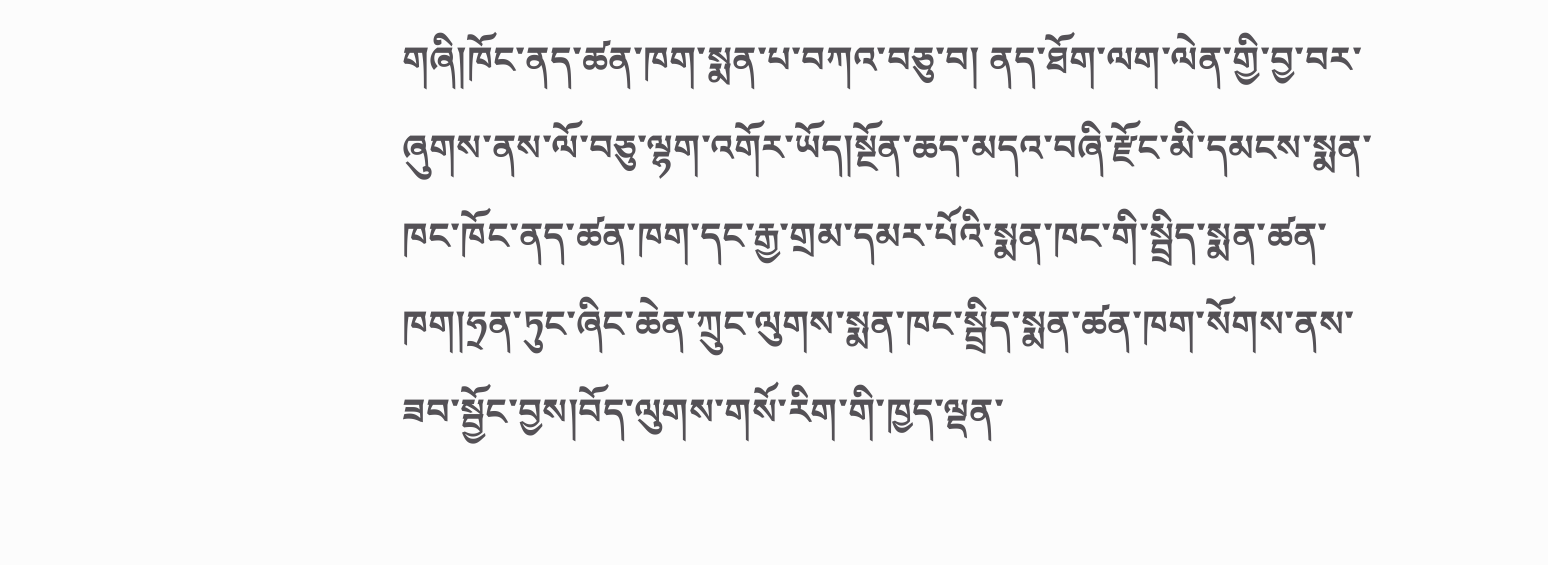གཞི།ཁོང་ནད་ཚན་ཁག་སྨན་པ་བཀའ་བཅུ་བ། ནད་ཐོག་ལག་ལེན་གྱི་བྱ་བར་ཞུགས་ནས་ལོ་བཅུ་ལྷག་འགོར་ཡོད།སྔོན་ཆད་མདའ་བཞི་རྫོང་མི་དམངས་སྨན་ཁང་ཁོང་ནད་ཚན་ཁག་དང་རྒྱ་གྲམ་དམར་པོའི་སྨན་ཁང་གི་སྦྲིད་སྨན་ཚན་ཁག།ཧྲན་ཏུང་ཞིང་ཆེན་ཀྲུང་ལུགས་སྨན་ཁང་སྦྲིད་སྨན་ཚན་ཁག་སོགས་ནས་ཟབ་སྦྱོང་བྱས།བོད་ལུགས་གསོ་རིག་གི་ཁྱད་ལྡན་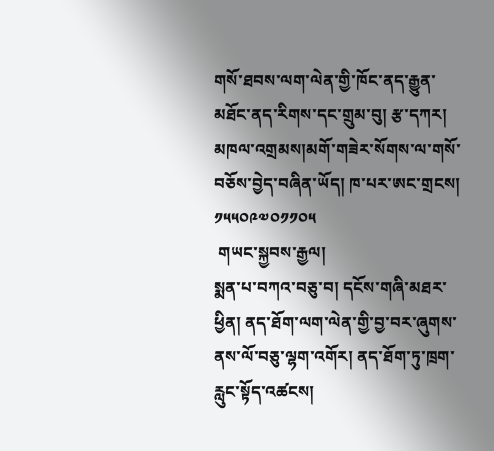གསོ་ཐབས་ལག་ལེན་གྱི་ཁོང་ནད་རྒྱུན་མཐོང་ནད་རིགས་དང་གྲུམ་བུ། རྩ་དཀར། མཁལ་འགྲམས།མགོ་གཟེར་སོགས་ལ་གསོ་བཅོས་བྱེད་བཞིན་ཡོད། ཁ་པར་ཨང་གྲངས། ༡༥༥༠༩༧༠༡༡༠༥
 གཡང་སྐྱབས་རྒྱལ།
སྨན་པ་བཀའ་བཅུ་བ། དངོས་གཞི་མཐར་ཕྱིན། ནད་ཐོག་ལག་ལེན་གྱི་བྱ་བར་ཞུགས་ནས་ལོ་བཅུ་ལྷག་འགོར། ནད་ཐོག་ཏུ་ཁྲག་རླུང་སྟོད་འཚངས།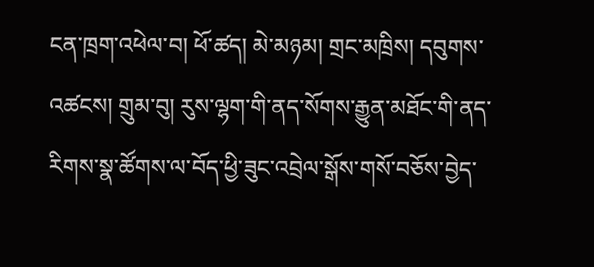ངན་ཁྲག་འཕེལ་བ། ཕོ་ཚད། མེ་མཉམ། གྲང་མཁྲིས། དབུགས་འཚངས། གྲུམ་བུ། རུས་ལྷག་གི་ནད་སོགས་རྒྱུན་མཐོང་གི་ནད་རིགས་སྣ་ཚོགས་ལ་བོད་ཕྱི་ཟུང་འབྲེལ་སྒོས་གསོ་བཅོས་བྱེད་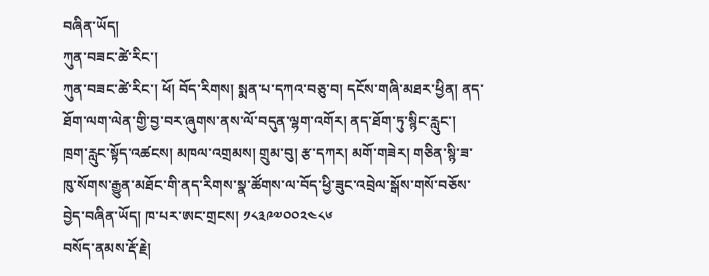བཞིན་ཡོད།
ཀུན་བཟང་ཚེ་རིང་།
ཀུན་བཟང་ཚེ་རིང་། ཕོ། བོད་རིགས། སྨན་པ་དཀའ་བཅུ་བ། དངོས་གཞི་མཐར་ཕྱིན། ནད་ཐོག་ལག་ལེན་གྱི་བྱ་བར་ཞུགས་ནས་ལོ་བདུན་ལྷག་འགོར། ནད་ཐོག་ཏུ་སྙིང་རླུང་། ཁྲག་རླུང་སྟོད་འཚངས། མཁལ་འགྲམས། གྲུམ་བུ། རྩ་དཀར། མགོ་གཟེར། གཅིན་སྙི་ཟ་ཁུ་སོགས་རྒྱུན་མཐོང་གི་ནད་རིགས་སྣ་ཚོགས་ལ་བོད་ཕྱི་ཟུང་འབྲེལ་སྒོས་གསོ་བཅོས་བྱེད་བཞིན་ཡོད། ཁ་པར་ཨང་གྲངས། ༡༨༣༩༧༠༠༢༤༨༦
བསོད་ནམས་རྡོ་རྗེ།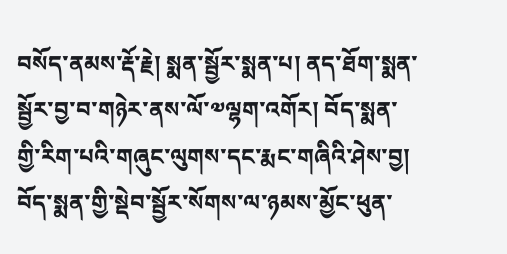བསོད་ནམས་རྡོ་རྗེ། སྨན་སྦྱོར་སྨན་པ། ནད་ཐོག་སྨན་སྦྱོར་བྱ་བ་གཉེར་ནས་ལོ་༧ལྷག་འགོར། བོད་སྨན་གྱི་རིག་པའི་གཞུང་ལུགས་དང་རྨང་གཞིའི་ཤེས་བྱ། བོད་སྨན་གྱི་སྡེབ་སྦྱོར་སོགས་ལ་ཉམས་མྱོང་ཕུན་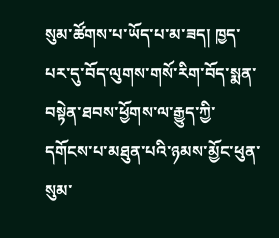སུམ་ཚོགས་པ་ཡོད་པ་མ་ཟད། ཁྱད་པར་དུ་བོད་ལུགས་གསོ་རིག་བོད་སྨན་བསྟེན་ཐབས་ཕྱོགས་ལ་རྒྱུད་ཀྱི་དགོངས་པ་མཐུན་པའི་ཉམས་མྱོང་ཕུན་སུམ་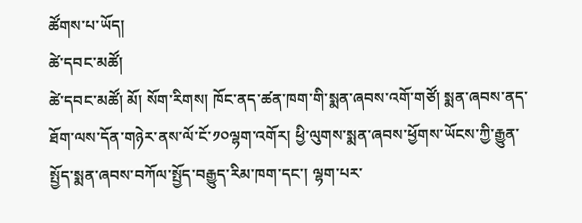ཚོགས་པ་ཡོད།
ཚེ་དབང་མཚོ།
ཚེ་དབང་མཚོ། མོ། སོག་རིགས། ཁོང་ནད་ཚན་ཁག་གི་སྨན་ཞབས་འགོ་གཙོ། སྨན་ཞབས་ནད་ཐོག་ལས་དོན་གཉེར་ནས་ལོ་ངོ་༡༠ལྷག་འགོར། ཕྱི་ལུགས་སྨན་ཞབས་ཕྱོགས་ཡོངས་ཀྱི་རྒྱུན་སྤྱོད་སྨན་ཞབས་བཀོལ་སྤྱོད་བརྒྱུད་རིམ་ཁག་དང་། ལྷག་པར་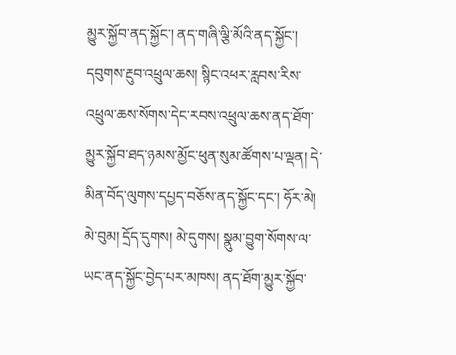མྱུར་སྐྱོབ་ནད་སྐྱོང་། ནད་གཞི་ལྕི་མོའི་ནད་སྐྱོང་། དབུགས་རྔུབ་འཕྲུལ་ཆས། སྙིང་འཕར་རླབས་རིས་འཕྲུལ་ཆས་སོགས་དེང་རབས་འཕྲུལ་ཆས་ནད་ཐོག་མྱུར་སྐྱོབ་ཐད་ཉམས་མྱོང་ཕུན་སུམ་ཚོགས་པ་ལྡན། དེ་མིན་བོད་ལུགས་དཔྱད་བཅོས་ནད་སྐྱོང་དང་། ཧོར་མེ། མེ་བུམ། དྲོད་དུགས། མེ་དུགས། སྣུམ་བྱུག་སོགས་ལ་ཡང་ནད་སྐྱོང་བྱེད་པར་མཁས། ནད་ཐོག་མྱུར་སྐྱོབ་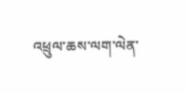འཕྲུལ་ཆས་ལག་ལེན་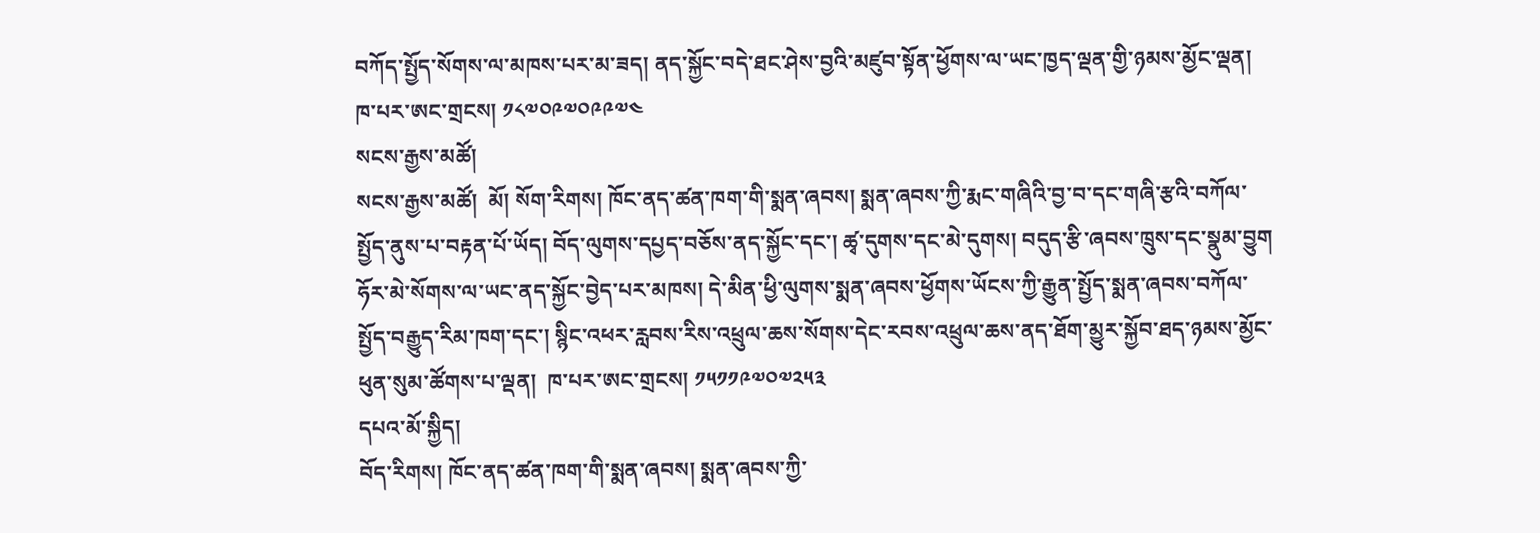བཀོད་སྤྱོད་སོགས་ལ་མཁས་པར་མ་ཟད། ནད་སྐྱོང་བདེ་ཐང་ཤེས་བྱའི་མཛུབ་སྟོན་ཕྱོགས་ལ་ཡང་ཁྱད་ལྡན་གྱི་ཉམས་མྱོང་ལྡན། ཁ་པར་ཨང་གྲངས། ༡༨༧༠༩༧༠༩༩༧༤
སངས་རྒྱས་མཚོ།
སངས་རྒྱས་མཚོ།  མོ། སོག་རིགས། ཁོང་ནད་ཚན་ཁག་གི་སྨན་ཞབས། སྨན་ཞབས་ཀྱི་རྨང་གཞིའི་བྱ་བ་དང་གཞི་རྩའི་བཀོལ་སྤྱོད་ནུས་པ་བརྟན་པོ་ཡོད། བོད་ལུགས་དཔྱད་བཅོས་ནད་སྐྱོང་དང་། ཚྭ་དུགས་དང་མེ་དུགས། བདུད་རྩི་ཞབས་ཁྲུས་དང་སྣུམ་བྱུག ཧོར་མེ་སོགས་ལ་ཡང་ནད་སྐྱོང་བྱེད་པར་མཁས། དེ་མིན་ཕྱི་ལུགས་སྨན་ཞབས་ཕྱོགས་ཡོངས་ཀྱི་རྒྱུན་སྤྱོད་སྨན་ཞབས་བཀོལ་སྤྱོད་བརྒྱུད་རིམ་ཁག་དང་། སྙིང་འཕར་རླབས་རིས་འཕྲུལ་ཆས་སོགས་དེང་རབས་འཕྲུལ་ཆས་ནད་ཐོག་མྱུར་སྐྱོབ་ཐད་ཉམས་མྱོང་ཕུན་སུམ་ཚོགས་པ་ལྡན།  ཁ་པར་ཨང་གྲངས། ༡༥༡༡༩༧༠༧༢༥༣
དཔའ་མོ་སྐྱིད།
བོད་རིགས། ཁོང་ནད་ཚན་ཁག་གི་སྨན་ཞབས། སྨན་ཞབས་ཀྱི་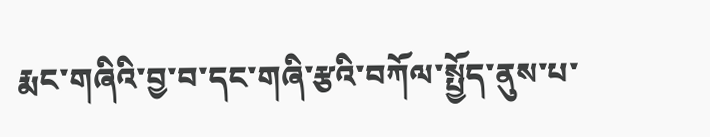རྨང་གཞིའི་བྱ་བ་དང་གཞི་རྩའི་བཀོལ་སྤྱོད་ནུས་པ་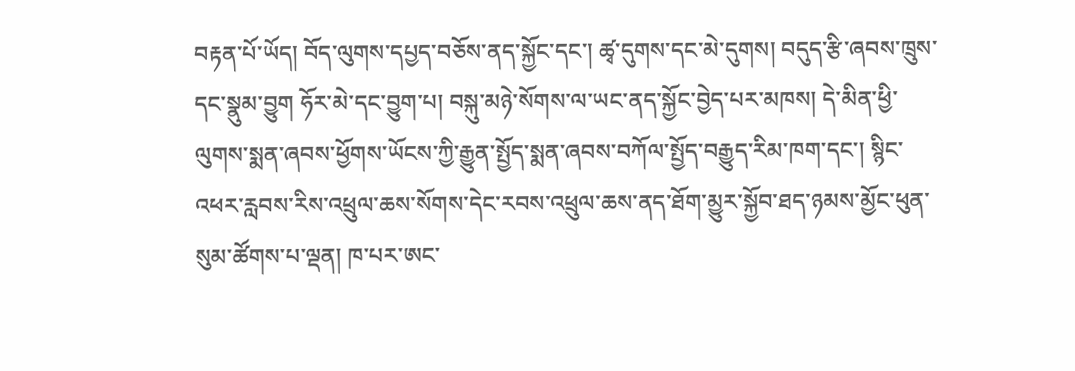བརྟན་པོ་ཡོད། བོད་ལུགས་དཔྱད་བཅོས་ནད་སྐྱོང་དང་། ཚྭ་དུགས་དང་མེ་དུགས། བདུད་རྩི་ཞབས་ཁྲུས་དང་སྣུམ་བྱུག ཧོར་མེ་དང་བྱུག་པ། བསྐུ་མཉེ་སོགས་ལ་ཡང་ནད་སྐྱོང་བྱེད་པར་མཁས། དེ་མིན་ཕྱི་ལུགས་སྨན་ཞབས་ཕྱོགས་ཡོངས་ཀྱི་རྒྱུན་སྤྱོད་སྨན་ཞབས་བཀོལ་སྤྱོད་བརྒྱུད་རིམ་ཁག་དང་། སྙིང་འཕར་རླབས་རིས་འཕྲུལ་ཆས་སོགས་དེང་རབས་འཕྲུལ་ཆས་ནད་ཐོག་མྱུར་སྐྱོབ་ཐད་ཉམས་མྱོང་ཕུན་སུམ་ཚོགས་པ་ལྡན། ཁ་པར་ཨང་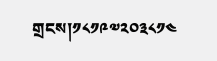གྲངས།༡༨༡༩༧༢༠༣༨༡༤